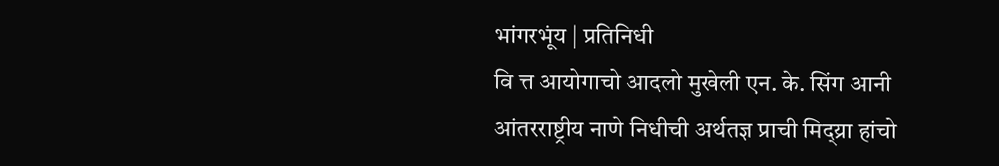भांगरभूंय | प्रतिनिधी
वि त्त आयोगाचो आदलो मुखेली एन. के. सिंग आनी
आंतरराष्ट्रीय नाणे निधीची अर्थतज्ञ प्राची मिद्य्रा हांचो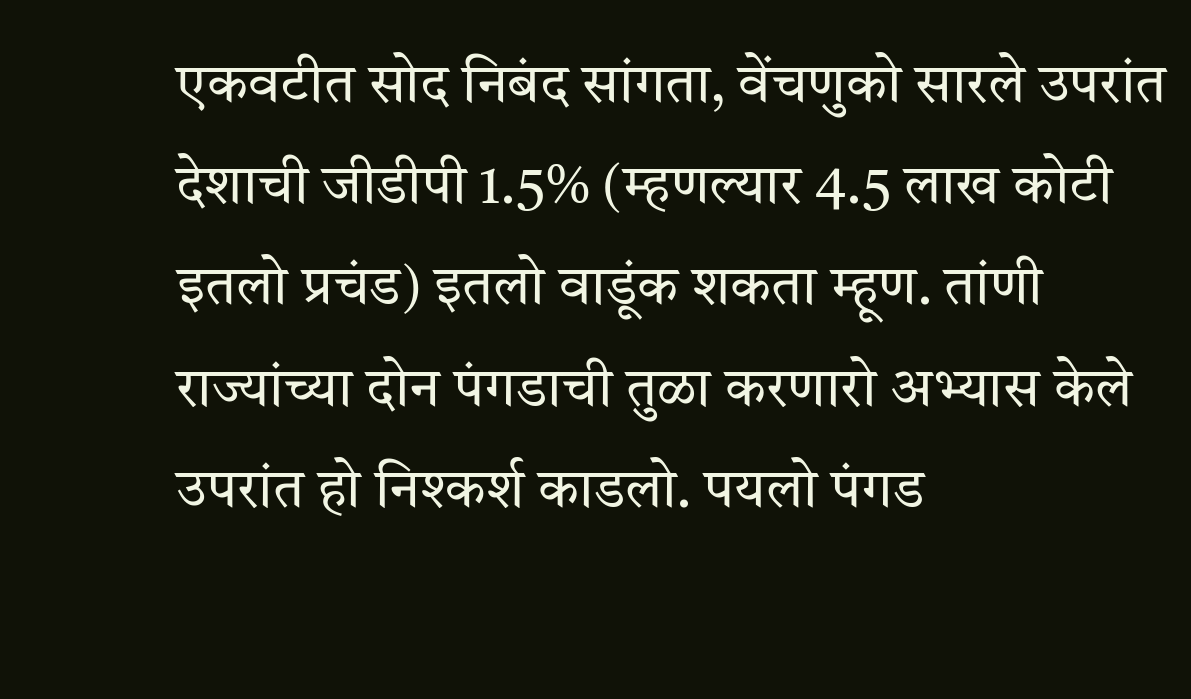एकवटीत सोद निबंद सांगता, वेंचणुको सारले उपरांत देशाची जीडीपी 1.5% (म्हणल्यार 4.5 लाख कोटी इतलो प्रचंड) इतलो वाडूंक शकता म्हूण. तांणी राज्यांच्या दोन पंगडाची तुळा करणारो अभ्यास केले उपरांत हो निश्कर्श काडलो. पयलो पंगड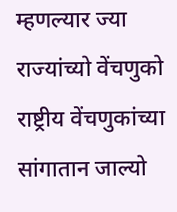म्हणल्यार ज्या राज्यांच्यो वेंचणुको राष्ट्रीय वेंचणुकांच्या सांगातान जाल्यो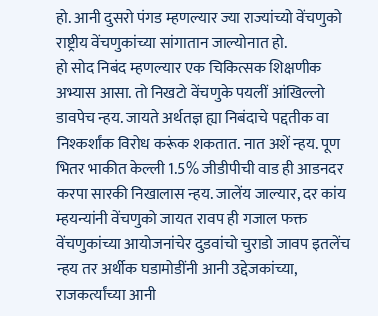हो. आनी दुसरो पंगड म्हणल्यार ज्या राज्यांच्यो वेंचणुको राष्ट्रीय वेंचणुकांच्या सांगातान जाल्योनात हो.
हो सोद निबंद म्हणल्यार एक चिकित्सक शिक्षणीक अभ्यास आसा. तो निखटो वेंचणुके पयलीं आंखिल्लो डावपेच न्हय. जायते अर्थतज्ञ ह्या निबंदाचे पद्दतीक वा निश्कर्शांक विरोध करूंक शकतात. नात अशें न्हय. पूण भितर भाकीत केल्ली 1.5% जीडीपीची वाड ही आडनदर करपा सारकी निखालास न्हय. जालेंय जाल्यार, दर कांय म्हयन्यांनी वेंचणुको जायत रावप ही गजाल फक्त वेंचणुकांच्या आयोजनांचेर दुडवांचो चुराडो जावप इतलेंच न्हय तर अर्थीक घडामोडींनी आनी उद्देजकांच्या, राजकर्त्यांच्या आनी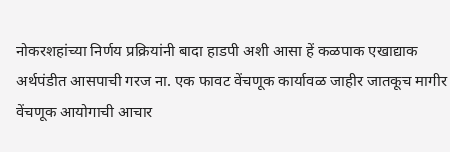नोकरशहांच्या निर्णय प्रक्रियांनी बादा हाडपी अशी आसा हें कळपाक एखाद्याक अर्थपंडीत आसपाची गरज ना. एक फावट वेंचणूक कार्यावळ जाहीर जातकूच मागीर वेंचणूक आयोगाची आचार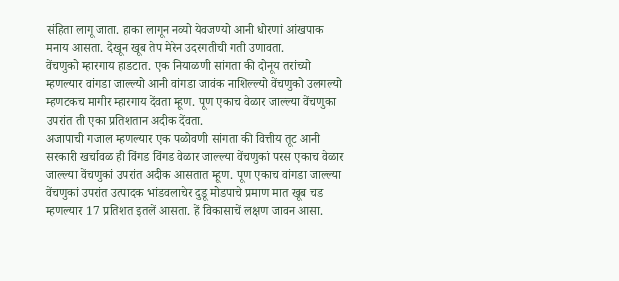संहिता लागू जाता. हाका लागून नव्यो येवजण्यो आनी धोरणां आंखपाक मनाय आसता. देखून खूब तेप मेरेन उदरगतीची गती उणावता.
वेंचणुको म्हारगाय हाडटात. एक नियाळणी सांगता की दोनूय तरांच्यो म्हणल्यार वांगडा जाल्ल्यो आनी वांगडा जावंक नाशिल्ल्यो वेंचणुको उलगल्यो म्हणटकच मागीर म्हारगाय देंवता म्हूण. पूण एकाच वेळार जाल्ल्या वेंचणुका उपरांत ती एका प्रतिशतान अदीक देंवता.
अजापाची गजाल म्हणल्यार एक पळोवणी सांगता की वित्तीय तूट आनी सरकारी खर्चावळ ही विंगड विंगड वेळार जाल्ल्या वेंचणुकां परस एकाच वेळार जाल्ल्या वेंचणुकां उपरांत अदीक आसतात म्हूण. पूण एकाच वांगडा जाल्ल्या वेंचणुकां उपरांत उत्पादक भांडवलाचेर दुडू मोडपाचे प्रमाण मात खूब चड म्हणल्यार 17 प्रतिशत इतलें आसता. हें विकासाचें लक्षण जावन आसा.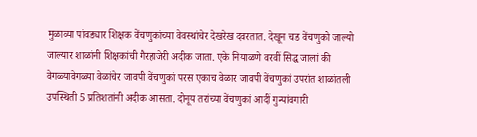मुळाव्या पांवड्यार शिक्षक वेंचणुकांच्या वेवस्थांचेर देखरेख दवरतात. देखून चड वेंचणुको जाल्यो जाल्यार शाळांनी शिक्षकांची गैरहाजेरी अदीक जाता. एके नियाळणे वरवीं सिद्ध जालां की वेगळ्यावेगळ्या वेळांचेर जावपी वेंचणुकां परस एकाच वेळार जावपी वेंचणुकां उपरांत शाळांतली उपस्थिती 5 प्रतिशतांनी अदीक आसता. दोनूय तरांच्या वेंचणुकां आदीं गुन्यांवगारी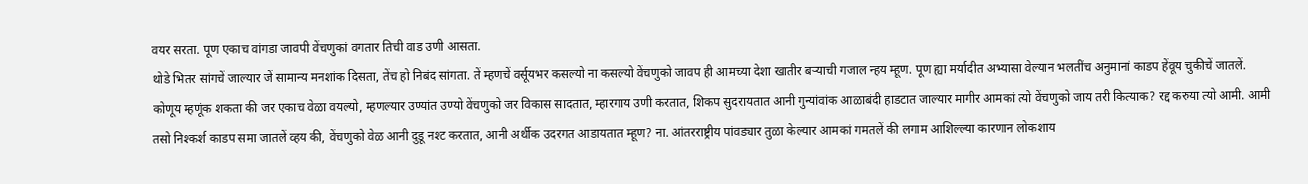वयर सरता. पूण एकाच वांगडा जावपी वेंचणुकां वगतार तिची वाड उणी आसता.
थोडे भितर सांगचें जाल्यार जें सामान्य मनशांक दिसता, तेंच हो निबंद सांगता. तें म्हणचें वर्सूयभर कसल्यो ना कसल्यो वेंचणुको जावप ही आमच्या देशा खातीर बऱ्याची गजाल न्हय म्हूण. पूण ह्या मर्यादीत अभ्यासा वेल्यान भलतींच अनुमानां काडप हेंवूय चुकीचें जातलें. कोणूय म्हणूंक शकता की जर एकाच वेळा वयल्यो, म्हणल्यार उण्यांत उण्यो वेंचणुको जर विकास सादतात, म्हारगाय उणी करतात, शिकप सुदरायतात आनी गुन्यांवांक आळाबंदी हाडटात जाल्यार मागीर आमकां त्यो वेंचणुको जाय तरी कित्याक? रद्द करुया त्यो आमी. आमी तसो निश्कर्श काडप समा जातलें व्हय की, वेंचणुको वेळ आनी दुडू नश्ट करतात, आनी अर्थीक उदरगत आडायतात म्हूण? ना. आंतरराष्ट्रीय पांवड्यार तुळा केल्यार आमकां गमतलें की लगाम आशिल्ल्या कारणान लोकशाय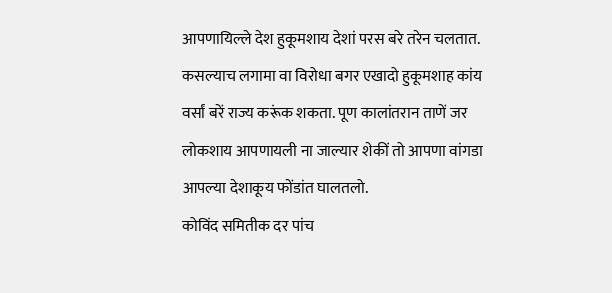आपणायिल्ले देश हुकूमशाय देशां परस बरे तरेन चलतात. कसल्याच लगामा वा विरोधा बगर एखादो हुकूमशाह कांय वर्सां बरें राज्य करूंक शकता. पूण कालांतरान ताणें जर लोकशाय आपणायली ना जाल्यार शेकीं तो आपणा वांगडा आपल्या देशाकूय फोंडांत घालतलो.
कोविंद समितीक दर पांच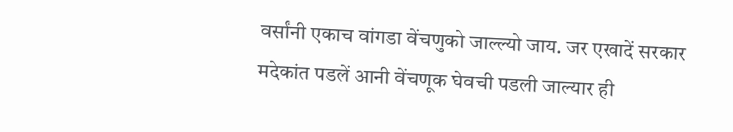वर्सांनी एकाच वांगडा वेंचणुको जाल्ल्यो जाय. जर एखादें सरकार मदेकांत पडलें आनी वेंचणूक घेवची पडली जाल्यार ही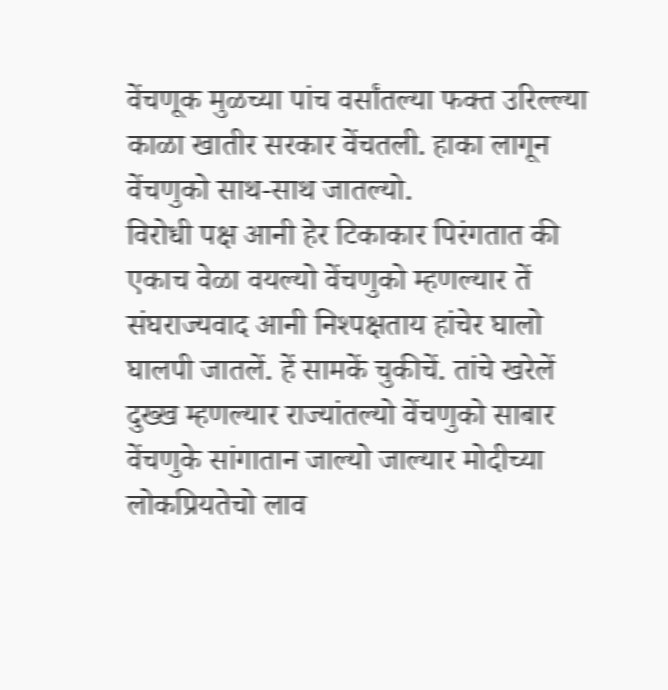वेंचणूक मुळच्या पांच वर्सांतल्या फक्त उरिल्ल्या काळा खातीर सरकार वेंचतली. हाका लागून वेंचणुको साथ-साथ जातल्यो.
विरोधी पक्ष आनी हेर टिकाकार पिरंगतात की एकाच वेळा वयल्यो वेंचणुको म्हणल्यार तें संघराज्यवाद आनी निश्पक्षताय हांचेर घालो घालपी जातलें. हें सामकें चुकीचें. तांचे खरेलें दुख्ख म्हणल्यार राज्यांतल्यो वेंचणुको साबार वेंचणुके सांगातान जाल्यो जाल्यार मोदीच्या लोकप्रियतेचो लाव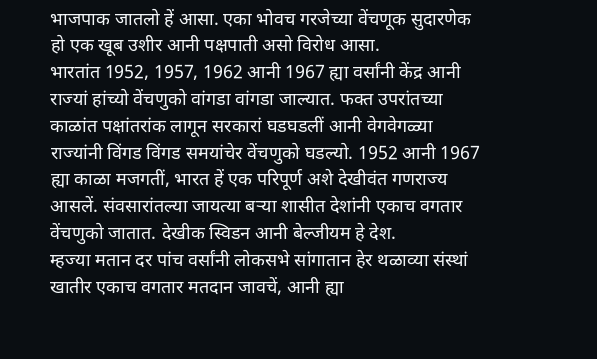भाजपाक जातलो हें आसा. एका भोवच गरजेच्या वेंचणूक सुदारणेक हो एक खूब उशीर आनी पक्षपाती असो विरोध आसा.
भारतांत 1952, 1957, 1962 आनी 1967 ह्या वर्सांनी केंद्र आनी राज्यां हांच्यो वेंचणुको वांगडा वांगडा जाल्यात. फक्त उपरांतच्या काळांत पक्षांतरांक लागून सरकारां घडघडलीं आनी वेगवेगळ्या राज्यांनी विंगड विंगड समयांचेर वेंचणुको घडल्यो. 1952 आनी 1967 ह्या काळा मजगतीं, भारत हें एक परिपूर्ण अशे देखीवंत गणराज्य आसलें. संवसारांतल्या जायत्या बऱ्या शासीत देशांनी एकाच वगतार वेंचणुको जातात. देखीक स्विडन आनी बेल्जीयम हे देश.
म्हज्या मतान दर पांच वर्सांनी लोकसभे सांगातान हेर थळाव्या संस्थां खातीर एकाच वगतार मतदान जावचें, आनी ह्या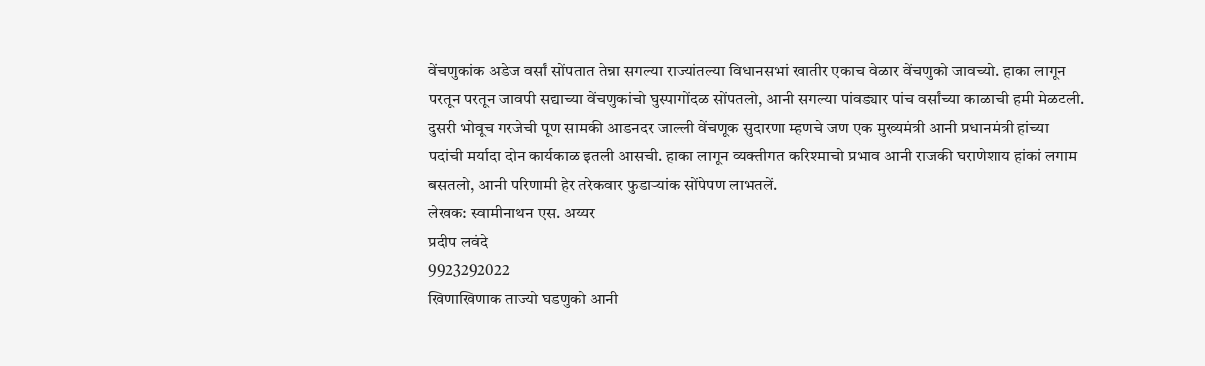वेंचणुकांक अडेज वर्सां सोंपतात तेन्ना सगल्या राज्यांतल्या विधानसभां खातीर एकाच वेळार वेंचणुको जावच्यो. हाका लागून परतून परतून जावपी सद्याच्या वेंचणुकांचो घुस्पागोंदळ सोंपतलो, आनी सगल्या पांवड्यार पांच वर्सांच्या काळाची हमी मेळटली.
दुसरी भोवूच गरजेची पूण सामकी आडनदर जाल्ली वेंचणूक सुदारणा म्हणचे जण एक मुख्यमंत्री आनी प्रधानमंत्री हांच्या पदांची मर्यादा दोन कार्यकाळ इतली आसची. हाका लागून व्यक्तीगत करिश्माचो प्रभाव आनी राजकी घराणेशाय हांकां लगाम बसतलो, आनी परिणामी हेर तरेकवार फुडाऱ्यांक सोंपेपण लाभतलें.
लेखक: स्वामीनाथन एस. अय्यर
प्रदीप लवंदे
9923292022
खिणाखिणाक ताज्यो घडणुको आनी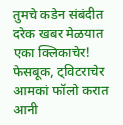तुमचे कडेन संबंदीत दरेक खबर मेळयात एका क्लिकाचेर! फेसबूक, ट्विटराचेर आमकां फॉलो करात आनी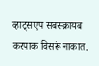व्हाट्सएप सबस्क्रायब करपाक विसरूं नाकात.